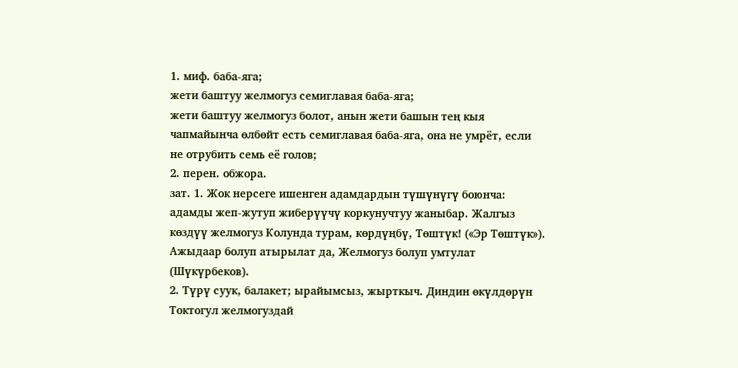1. миф. баба-яга;
жети баштуу желмогуз семиглавая баба-яга;
жети баштуу желмогуз болот, анын жети башын тең кыя чапмайынча өлбөйт есть семиглавая баба-яга, она не умрёт, если не отрубить семь её голов;
2. перен. обжора.
зат. 1. Жок нерсеге ишенген адамдардын түшүнүгү боюнча: адамды жеп-жутуп жиберүүчү коркунучтуу жаныбар. Жалгыз көздүү желмогуз Колунда турам, көрдүңбү, Төштүк! («Эр Төштүк»). Ажыдаар болуп атырылат да, Желмогуз болуп умтулат (Шүкүрбеков).
2. Түрү суук, балакет; ырайымсыз, жырткыч. Диндин өкүлдөрүн Токтогул желмогуздай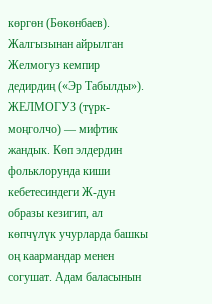көргөн (Бөкөнбаев). Жалгызынан айрылган Желмогуз кемпир дедирдиң («Эр Табылды»).
ЖЕЛМОГУЗ (түрк-моңголчо) — мифтик жандык. Көп элдердин фольклорунда киши кебетесиндеги Ж-дун образы кезигип, ал көпчүлүк учурларда башкы оң каармандар менен согушат. Адам баласынын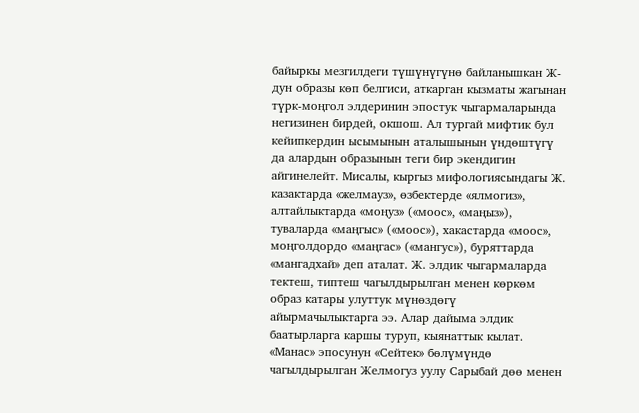байыркы мезгилдеги түшүнүгүнө байланышкан Ж-дун образы көп белгиси, аткарган кызматы жагынан түрк-моңгол элдеринин эпостук чыгармаларында негизинен бирдей, окшош. Ал тургай мифтик бул кейипкердин ысымынын аталышынын үндөштүгү да алардын образынын теги бир экендигин айгинелейт. Мисалы, кыргыз мифологиясындагы Ж. казактарда «желмауз», өзбектерде «ялмогиз», алтайлыктарда «моңуз» («моос», «маңыз»), туваларда «маңгыс» («моос»), хакастарда «моос», моңголдордо «маңгас» («мангус»), буряттарда «мангадхай» деп аталат. Ж. элдик чыгармаларда тектеш, типтеш чагылдырылган менен көркөм образ катары улуттук мүнөздөгү айырмачылыктарга ээ. Алар дайыма элдик баатырларга каршы туруп, кыянаттык кылат. «Манас» эпосунун «Сейтек» бөлүмүндө чагылдырылган Желмогуз уулу Сарыбай дөө менен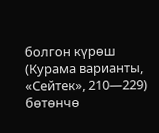болгон күрөш (Курама варианты, «Сейтек», 210—229) бөтөнчө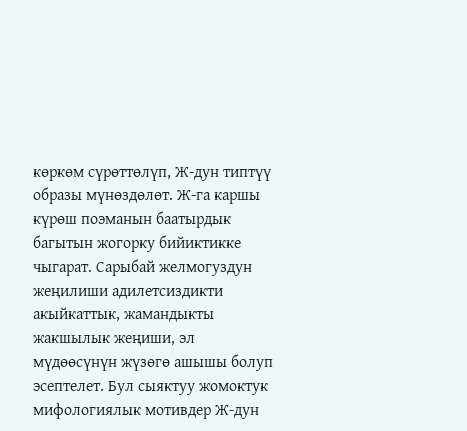көркөм сүрөттөлүп, Ж-дун типтүү образы мүнөздөлөт. Ж-га каршы күрөш поэманын баатырдык багытын жогорку бийиктикке чыгарат. Сарыбай желмогуздун жеңилиши адилетсиздикти акыйкаттык, жамандыкты жакшылык жеңиши, эл мүдөөсүнүн жүзөгө ашышы болуп эсептелет. Бул сыяктуу жомоктук мифологиялык мотивдер Ж-дун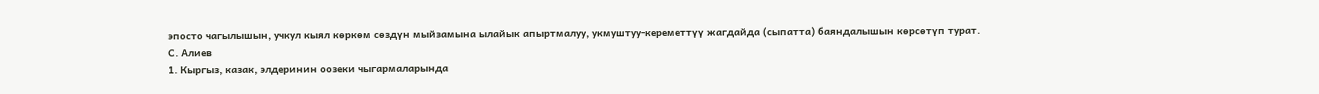эпосто чагылышын, учкул кыял көркөм сөздүн мыйзамына ылайык апыртмалуу, укмуштуу-кереметтүү жагдайда (сыпатта) баяндалышын көрсөтүп турат.
С. Алиев
1. Кыргыз, казак, элдеринин оозеки чыгармаларында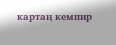картаң кемпир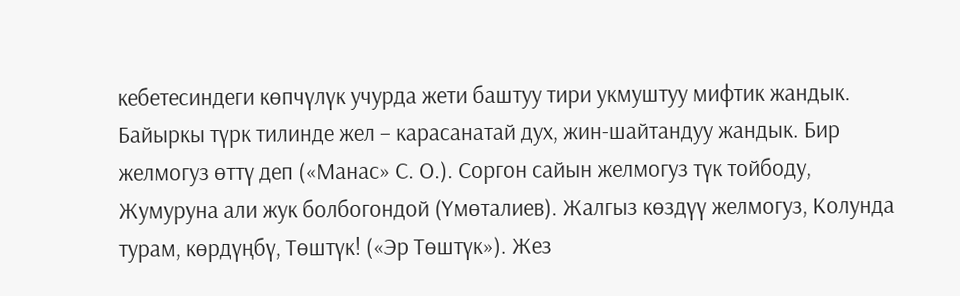кебетесиндеги көпчүлүк учурда жети баштуу тири укмуштуу мифтик жандык. Байыркы түрк тилинде жел – карасанатай дух, жин-шайтандуу жандык. Бир желмогуз өттү деп («Манас» С. О.). Соргон сайын желмогуз түк тойбоду, Жумуруна али жук болбогондой (Үмөталиев). Жалгыз көздүү желмогуз, Колунда турам, көрдүңбү, Төштүк! («Эр Төштүк»). Жез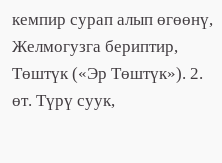кемпир сурап алып өгөөнү, Желмогузга бериптир, Төштүк («Эр Төштүк»). 2. өт. Түрү суук,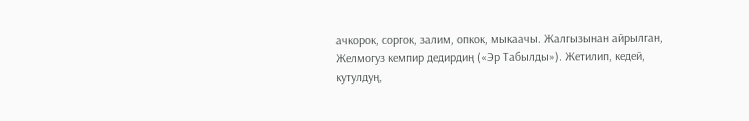ачкорок, соргок, залим, опкок, мыкаачы. Жалгызынан айрылган, Желмогуз кемпир дедирдиң («Эр Табылды»). Жетилип, кедей, кутулдуң,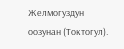Желмогуздун оозунан (Токтогул).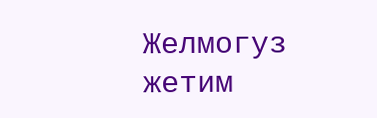Желмогуз жетим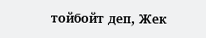тойбойт деп, Жек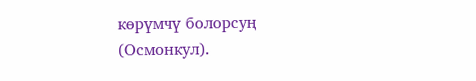көрүмчү болорсуң (Осмонкул).